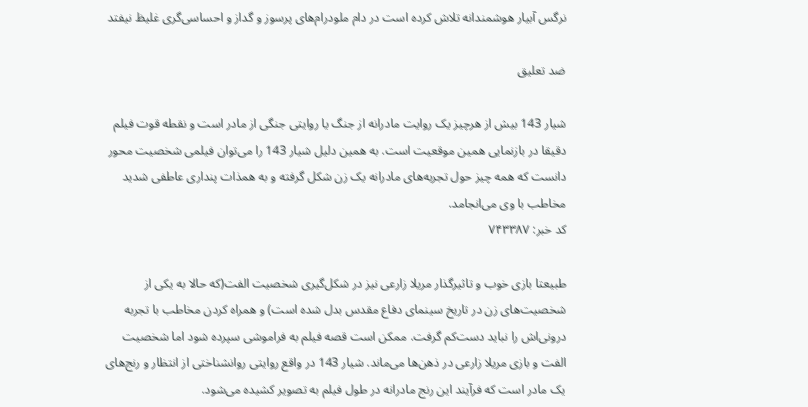نرگس آبیار هوشمندانه تلاش کرده است در دام ملودرام‌های پرسوز و گداز و احساسی‌گری غلیظ نیفتد

ضد تعلیق

شیار 143 بیش از هرچیز یک روایت مادرانه از جنگ یا روایتی جنگی از مادر است و نقطه قوت فیلم دقیقا در بازنمایی همین موقعیت است. به همین دلیل شیار 143 را می‌توان فیلمی شخصیت محور دانست که همه چیز حول تجربه‌های مادرانه یک زن شکل گرفته و به همذات پنداری عاطفی شدید مخاطب با وی می‌انجامد.
کد خبر: ۷۴۳۳۸۷

طبیعتا بازی خوب و تاثیرگذار مریلا زارعی نیز در شکل‌گیری شخصیت الفت(که حالا به یکی از شخصیت‌های زن در تاریخ سینمای دفاع مقدس بدل شده است) و همراه کردن مخاطب با تجربه درونی‌اش را نباید دست‌کم گرفت. ممکن است قصه فیلم به فراموشی سپرده شود اما شخصیت الفت و بازی مریلا زارعی در ذهن‌ها می‌ماند. شیار 143 در واقع روایتی روانشناختی از انتظار و رنج‌های یک مادر است که فرآیند این رنج مادرانه در طول فیلم به تصویر کشیده می‌شود.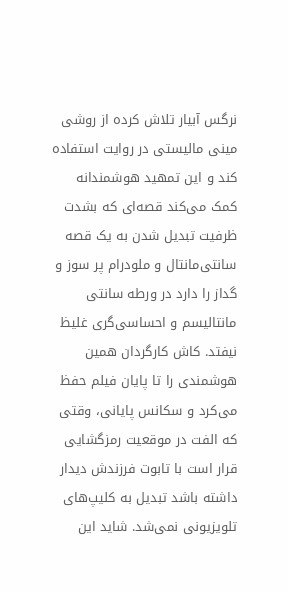نرگس آبیار تلاش کرده از روشی مینی مالیستی در روایت استفاده کند و این تمهید هوشمندانه کمک می‌کند قصه‌ای که بشدت ظرفیت تبدیل شدن به یک قصه سانتی‌مانتال و ملودرام پر سوز و گداز را دارد در ورطه سانتی مانتالیسم و احساسی‌گری غلیظ نیفتد. کاش کارگردان همین هوشمندی را تا پایان فیلم حفظ می‌کرد و سکانس پایانی، وقتی که الفت در موقعیت رمزگشایی قرار است با تابوت فرزندش دیدار داشته باشد تبدیل به کلیپ‌های تلویزیونی نمی‌شد. شاید این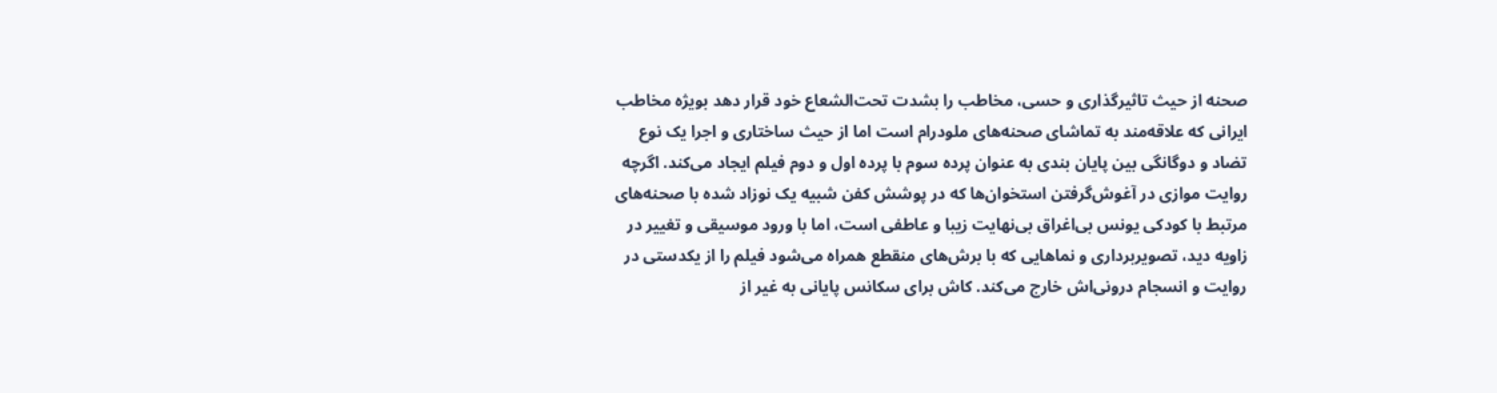صحنه از حیث تاثیرگذاری و حسی، مخاطب را بشدت تحت‌الشعاع خود قرار دهد بویژه مخاطب ایرانی که علاقه‌مند به تماشای صحنه‌های ملودرام است اما از حیث ساختاری و اجرا یک نوع تضاد و دوگانگی بین پایان بندی به عنوان پرده سوم با پرده اول و دوم فیلم ایجاد می‌کند. اگرچه روایت موازی در آغوش‌گرفتن استخوان‌ها که در پوشش کفن شبیه یک نوزاد شده با صحنه‌های مرتبط با کودکی یونس بی‌اغراق بی‌نهایت زیبا و عاطفی است، اما با ورود موسیقی و تغییر در زاویه دید، تصویربرداری و نماهایی که با برش‌های منقطع همراه می‌شود فیلم را از یکدستی در روایت و انسجام درونی‌اش خارج می‌کند. کاش برای سکانس پایانی به غیر از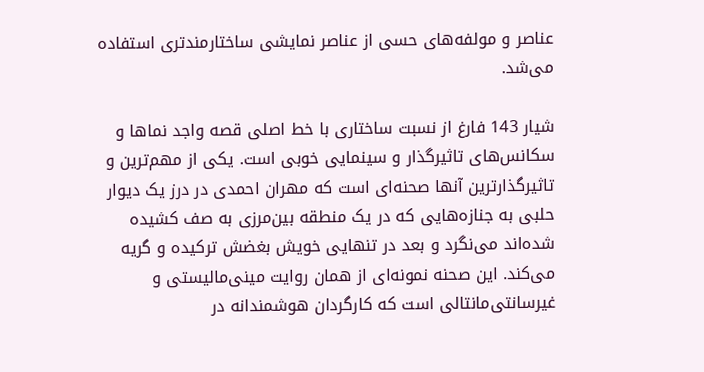عناصر و مولفه‌های حسی از عناصر نمایشی ساختارمندتری استفاده می‌شد.

شیار 143 فارغ از نسبت ساختاری با خط اصلی قصه واجد نماها و سکانس‌های تاثیرگذار و سینمایی خوبی است. یکی از مهم‌ترین و تاثیرگذارترین آنها صحنه‌ای است که مهران احمدی در درز یک دیوار حلبی به جنازه‌هایی که در یک منطقه بین‌مرزی به صف کشیده شده‌اند می‌نگرد و بعد در تنهایی خویش بغضش ترکیده و گریه می‌کند. این صحنه نمونه‌ای از همان روایت مینی‌مالیستی و غیرسانتی‌مانتالی است که کارگردان هوشمندانه در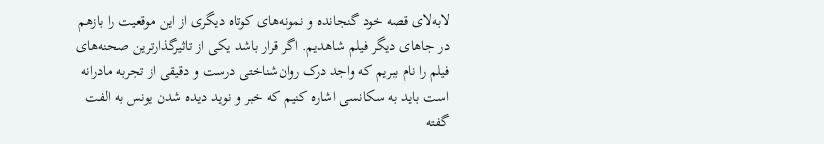لابه‌لای قصه خود گنجانده و نمونه‌های کوتاه دیگری از این موقعیت را بازهم در جاهای دیگر فیلم شاهدیم. اگر قرار باشد یکی از تاثیرگذارترین صحنه‌های فیلم را نام ببریم که واجد درک روا‌ن‌شناختی درست و دقیقی از تجربه مادرانه است باید به سکانسی اشاره کنیم که خبر و نوید دیده شدن یونس به الفت گفته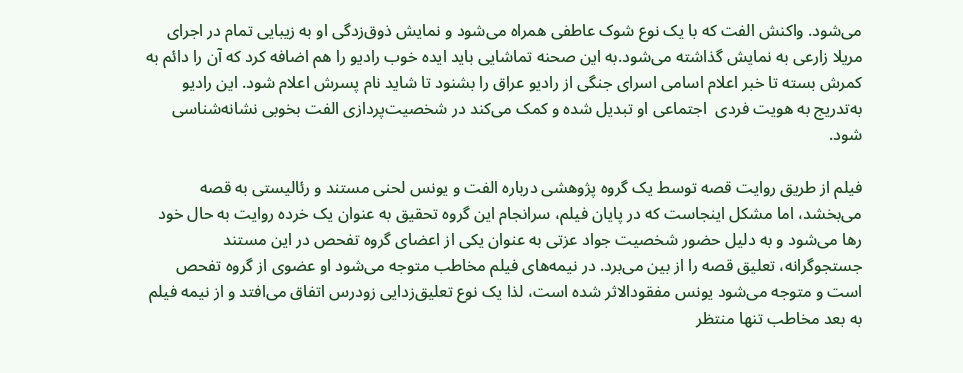می‌شود. واکنش الفت که با یک نوع شوک عاطفی همراه می‌شود و نمایش ذوق‌زدگی او به زیبایی تمام در اجرای مریلا زارعی به نمایش گذاشته می‌شود.به این صحنه تماشایی باید ایده خوب رادیو را هم اضافه کرد که آن را دائم به کمرش بسته تا خبر اعلام اسامی اسرای جنگی از رادیو عراق را بشنود تا شاید نام پسرش اعلام شود. این رادیو به‌تدریج به هویت فردی‌‌  اجتماعی او تبدیل شده و کمک می‌کند در شخصیت‌پردازی الفت بخوبی نشانه‌شناسی شود.

فیلم از طریق روایت قصه توسط یک گروه پژوهشی درباره الفت و یونس لحنی مستند و رئالیستی به قصه می‌بخشد، اما مشکل اینجاست که در پایان فیلم، سرانجام این گروه تحقیق به عنوان یک خرده روایت به حال خود رها می‌شود و به دلیل حضور شخصیت جواد عزتی به عنوان یکی از اعضای گروه تفحص در این مستند جستجوگرانه، تعلیق قصه را از بین می‌برد. در نیمه‌های فیلم مخاطب متوجه می‌شود او عضوی از گروه تفحص است و متوجه می‌شود یونس مفقودالاثر شده است، لذا یک نوع تعلیق‌زدایی زودرس اتفاق می‌افتد و از نیمه فیلم به بعد مخاطب تنها منتظر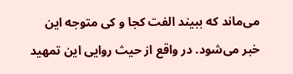می‌ماند که ببیند الفت کجا و کی متوجه این خبر می‌شود. در واقع از حیث روایی این تمهید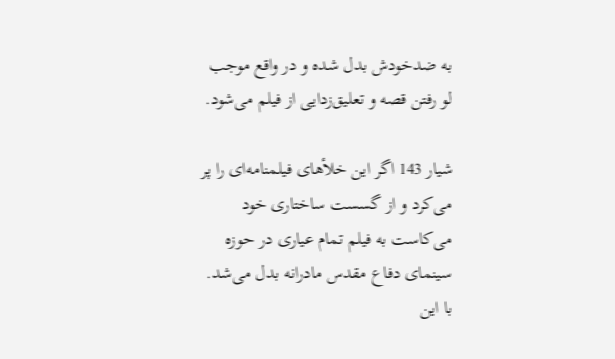به ضدخودش بدل شده و در واقع موجب لو رفتن قصه و تعلیق‌زدایی از فیلم می‌شود.

شیار 143 اگر این خلأ‌های فیلمنامه‌ای را پر می‌کرد و از گسست ساختاری خود می‌کاست به فیلم تمام عیاری در حوزه سینمای دفاع مقدس مادرانه بدل می‌شد. با این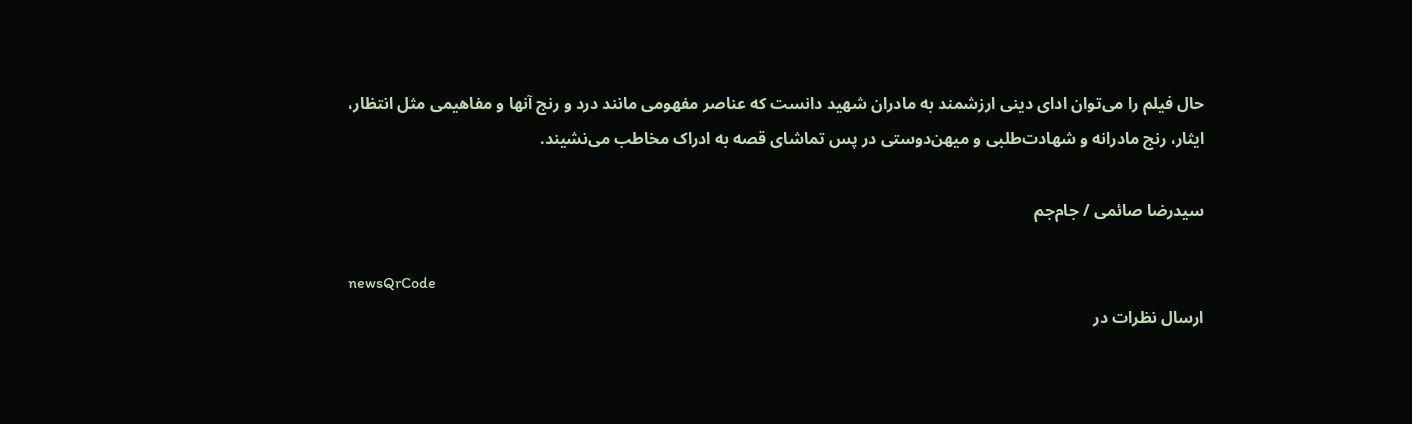حال فیلم را می‌توان ادای دینی ارزشمند به مادران شهید دانست که عناصر مفهومی مانند درد و رنج آنها و مفاهیمی مثل انتظار، ایثار، رنج مادرانه و شهادت‌طلبی و میهن‌دوستی در پس تماشای قصه به ادراک مخاطب می‌نشیند.

سیدرضا صائمی ‌‌/ جام‌جم

newsQrCode
ارسال نظرات در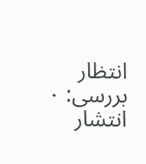انتظار بررسی: ۰ انتشار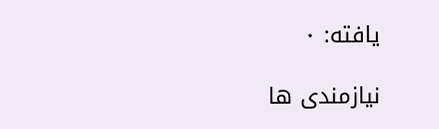یافته: ۰

نیازمندی ها